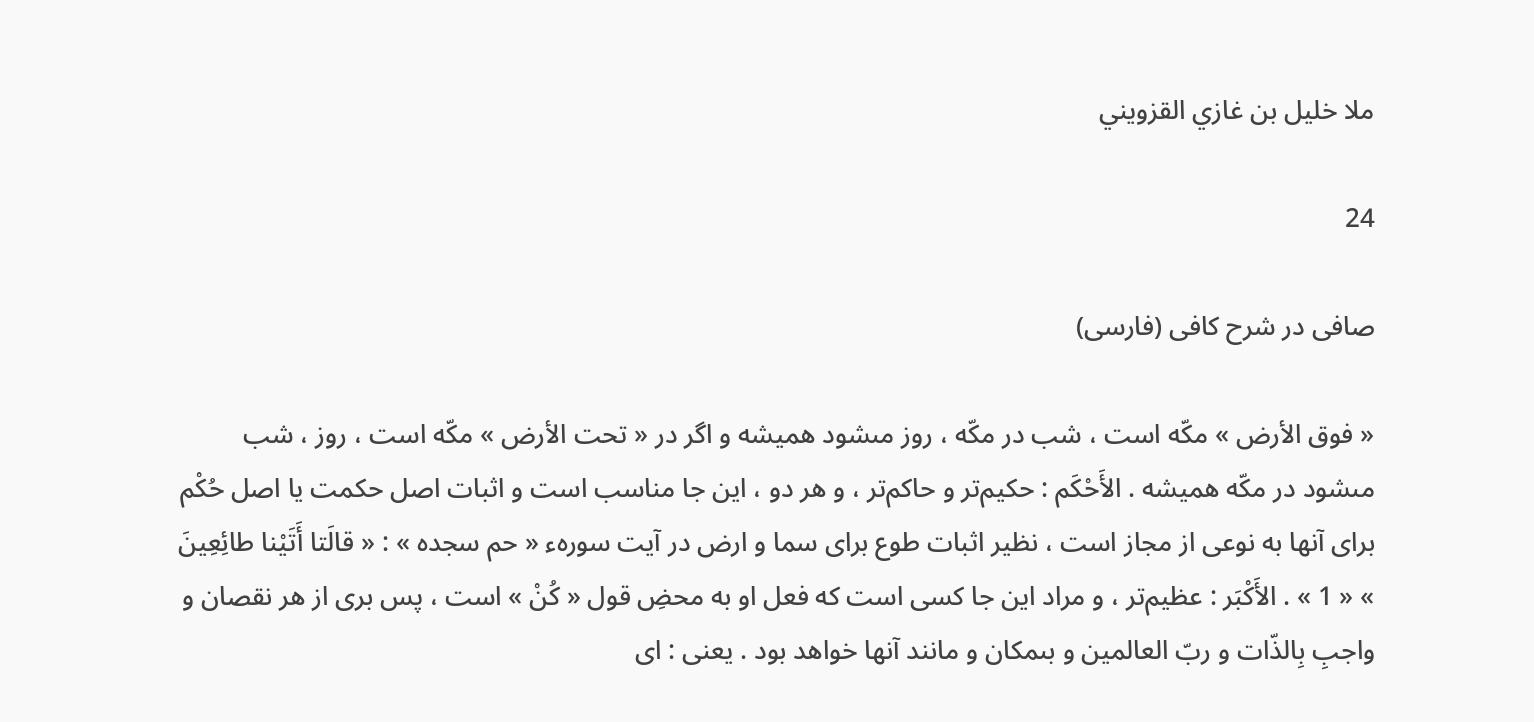ملا خليل بن غازي القزويني

24

صافى در شرح كافى (فارسى)

« فوق الأرض » مكّه است ، شب در مكّه ، روز مىشود هميشه و اگر در « تحت الأرض » مكّه است ، روز ، شب مىشود در مكّه هميشه . الأَحْكَم : حكيم‌تر و حاكم‌تر ، و هر دو ، اين جا مناسب است و اثبات اصل حكمت يا اصل حُكْم براى آنها به نوعى از مجاز است ، نظير اثبات طوع براى سما و ارض در آيت سورهء « حم سجده » : « قالَتا أَتَيْنا طائِعِينَ » « 1 » . الأَكْبَر : عظيم‌تر ، و مراد اين جا كسى است كه فعل او به محضِ قول « كُنْ » است ، پس برى از هر نقصان و واجبِ بِالذّات و ربّ العالمين و بىمكان و مانند آنها خواهد بود . يعنى : اى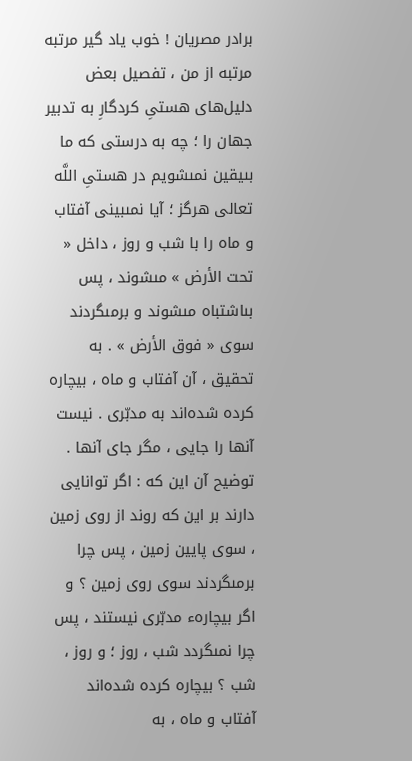برادر مصريان ! خوب ياد گير مرتبه مرتبه از من ، تفصيل بعض دليل‌هاى هستىِ كردگارِ به تدبير جهان را ؛ چه به درستى كه ما بىيقين نمىشويم در هستىِ اللَّه تعالى هرگز ؛ آيا نمىبينى آفتاب و ماه را با شب و روز ، داخل « تحت الأرض » مىشوند ، پس بىاشتباه مىشوند و برمىگردند سوى « فوق الأرض » . به تحقيق ، آن آفتاب و ماه ، بيچاره كرده شده‌اند به مدبّرى . نيست آنها را جايى ، مگر جاى آنها . توضيح آن اين كه : اگر توانايى دارند بر اين كه روند از روى زمين ، سوى پايين زمين ، پس چرا برمىگردند سوى روى زمين ؟ و اگر بيچارهء مدبّرى نيستند ، پس چرا نمىگردد شب ، روز ؛ و روز ، شب ؟ بيچاره كرده شده‌اند آفتاب و ماه ، به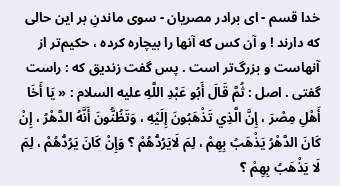خدا قسم - اى برادر مصريان - سوى ماندنِ بر اين حالى كه دارند ! و آن كس كه آنها را بيچاره كرده ، حكيم‌تر از آنهاست و بزرگ‌تر است . پس گفت زنديق كه : راست گفتى . اصل : ثُمَّ قَالَ أَبُو عَبْدِ اللَّهِ عليه السلام : « يَا أَخَا أَهْلِ مِصْرَ ، إِنَّ الَّذِي تَذْهَبُونَ إِلَيْهِ ، وَتَظُنُّونَ أَنَّهُ الدَّهْرُ ، إِنْ كَانَ الدَّهْرُ يَذْهَبُ بِهِمْ ، لِمَ لَايَرُدُّهُمْ ؟ وَإِنْ كَانَ يَرُدُّهُمْ ، لِمَ لَا يَذْهَبُ بِهِمْ ؟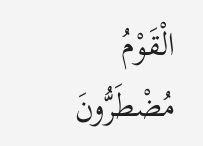الْقَوْمُ مُضْطَرُّونَ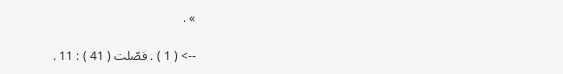» .

--> ( 1 ) . فصّلت ( 41 ) : 11 .